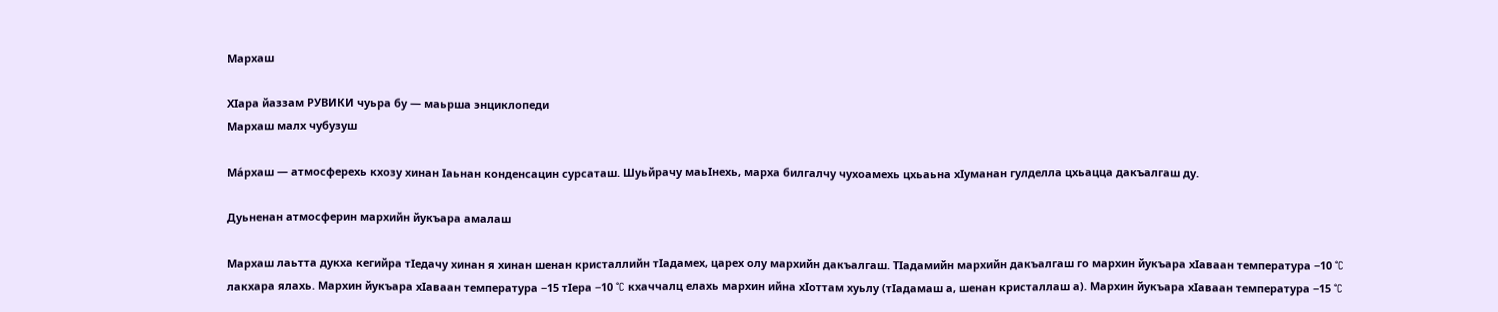Мархаш

Хӏара йаззам РУВИКИ чуьра бу — маьрша энциклопеди
Мархаш малх чубузуш

Ма́рхаш — атмосферехь кхозу хинан Ӏаьнан конденсацин сурсаташ. Шуьйрачу маьӀнехь, марха билгалчу чухоамехь цхьаьна хӀуманан гулделла цхьацца дакъалгаш ду.

Дуьненан атмосферин мархийн йукъара амалаш

Мархаш лаьтта дукха кегийра тӀедачу хинан я хинан шенан кристаллийн тӀадамех, царех олу мархийн дакъалгаш. ТӀадамийн мархийн дакъалгаш го мархин йукъара хӀаваан температура −10 °C лакхара ялахь. Мархин йукъара хӀаваан температура −15 тӀера −10 °C кхаччалц елахь мархин ийна хӀоттам хуьлу (тӀадамаш а, шенан кристаллаш а). Мархин йукъара хӀаваан температура −15 °C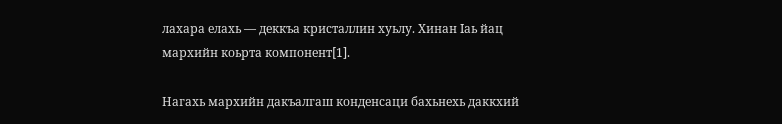лахара елахь — деккъа кристаллин хуьлу. Хинан Ӏаь йац мархийн коьрта компонент[1].

Нагахь мархийн дакъалгаш конденсаци бахьнехь даккхий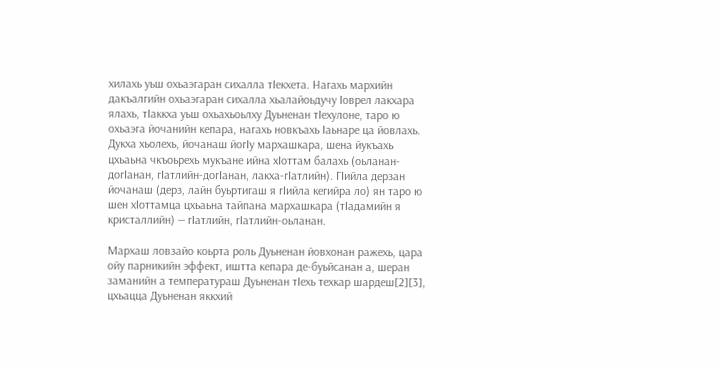хилахь уьш охьаэгаран сихалла тӀекхета. Нагахь мархийн дакъалгийн охьаэгаран сихалла хьалайоьдучу Ӏоврел лакхара ялахь, тӀаккха уьш охьахьоьлху Дуьненан тӀехулоне, таро ю охьаэга йочанийн кепара, нагахь новкъахь Ӏаьнаре ца йовлахь. Дукха хьолехь, йочанаш йогӀу мархашкара, шена йукъахь цхьаьна чкъоьрехь мукъане ийна хӀоттам балахь (оьланан-догӀанан, гӀатлийн-догӀанан, лакха-гӀатлийн). ГӀийла дерзан йочанаш (дерз, лайн буьртигаш я гӀийла кегийра ло) ян таро ю шен хӀоттамца цхьаьна тайпана мархашкара (тӀадамийн я кристаллийн) — гӀатлийн, гӀатлийн-оьланан.

Мархаш ловзайо коьрта роль Дуьненан йовхонан ражехь, цара ойу парникийн эффект, иштта кепара де-буьйсанан а, шеран заманийн а температураш Дуьненан тӀехь техкар шардеш[2][3], цхьацца Дуьненан яккхий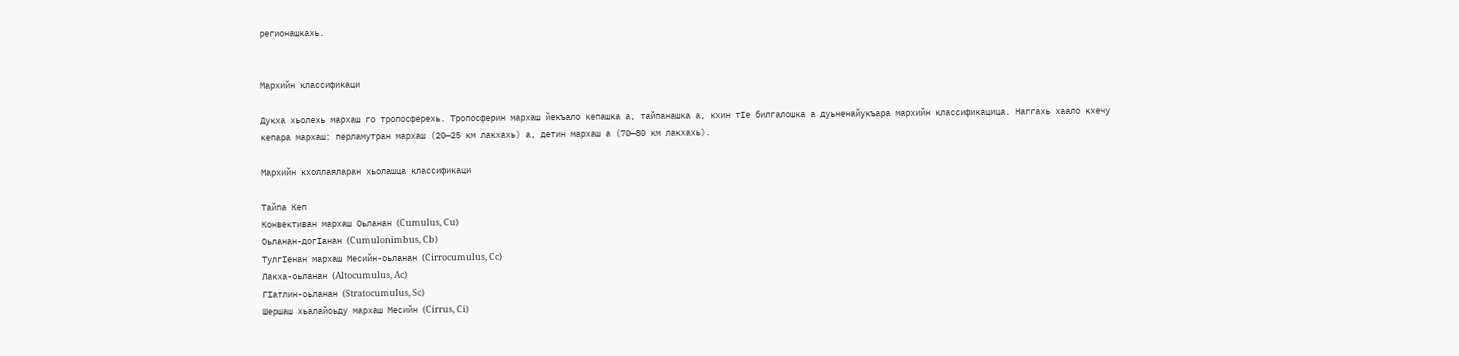регионашкахь.


Мархийн классификаци

Дукха хьолехь мархаш го тропосферехь. Тропосферин мархаш йекъало кепашка а, тайпанашка а, кхин тӀе билгалошка а дуьненайукъара мархийн классификацица. Наггахь хаало кхечу кепара мархаш: перламутран мархаш (20—25 км лакхахь) а, детин мархаш а (70—80 км лакхахь).

Мархийн кхоллаяларан хьолашца классификаци

Тайпа Кеп
Конвективан мархаш Оьланан (Cumulus, Cu)
Оьланан-догӀанан (Cumulonimbus, Cb)
ТулгӀенан мархаш Месийн-оьланан (Cirrocumulus, Cc)
Лакха-оьланан (Altocumulus, Ac)
ГӀатлин-оьланан (Stratocumulus, Sc)
Шершаш хьалайоьду мархаш Месийн (Cirrus, Ci)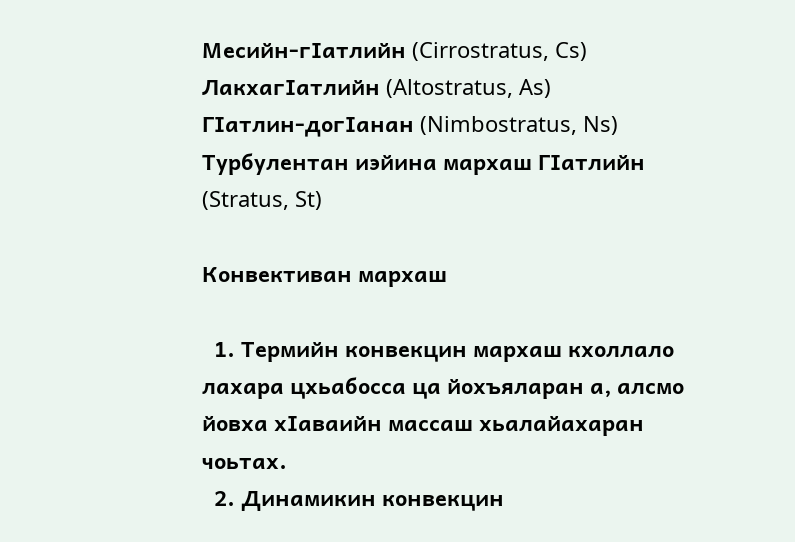Месийн-гӀатлийн (Cirrostratus, Cs)
ЛакхагӀатлийн (Altostratus, As)
ГӀатлин-догӀанан (Nimbostratus, Ns)
Турбулентан иэйина мархаш ГӀатлийн (Stratus, St)

Конвективан мархаш

  1. Термийн конвекцин мархаш кхоллало лахара цхьабосса ца йохъяларан а, алсмо йовха хӀаваийн массаш хьалайахаран чоьтах.
  2. Динамикин конвекцин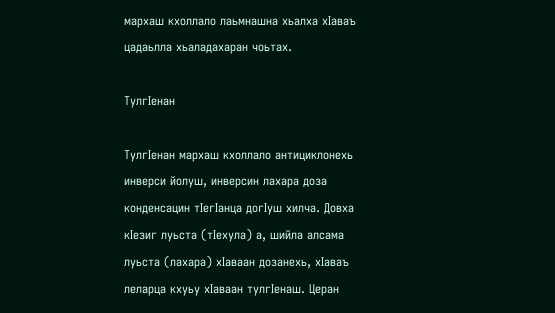мархаш кхоллало лаьмнашна хьалха хӀаваъ цадаьлла хьаладахаран чоьтах.

ТулгӀенан

ТулгӀенан мархаш кхоллало антициклонехь инверси йолуш, инверсин лахара доза конденсацин тӀегӀанца догӀуш хилча. Довха кӀезиг луьста (тӀехула) а, шийла алсама луьста (лахара) хӀаваан дозанехь, хӀаваъ леларца кхуьу хӀаваан тулгӀенаш. Церан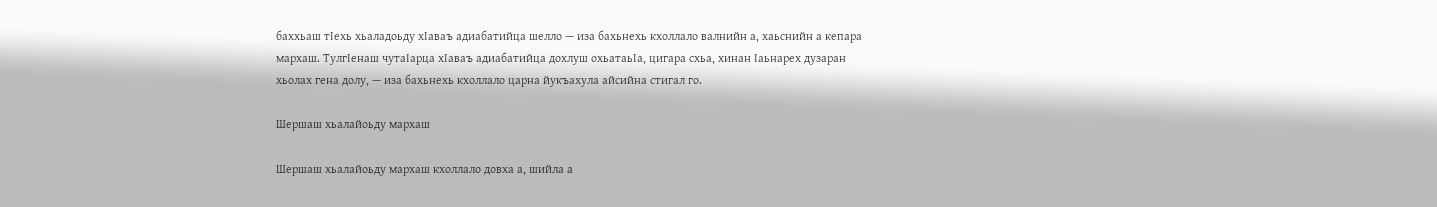баххьаш тӀехь хьаладоьду хӀаваъ адиабатийца шелло — иза бахьнехь кхоллало валнийн а, хаьснийн а кепара мархаш. ТулгӀенаш чутаӀарца хӀаваъ адиабатийца дохлуш охьатаьӀа, цигара схьа, хинан Ӏаьнарех дузаран хьолах гена долу, — иза бахьнехь кхоллало царна йукъахула айсийна стигал го.

Шершаш хьалайоьду мархаш

Шершаш хьалайоьду мархаш кхоллало довха а, шийла а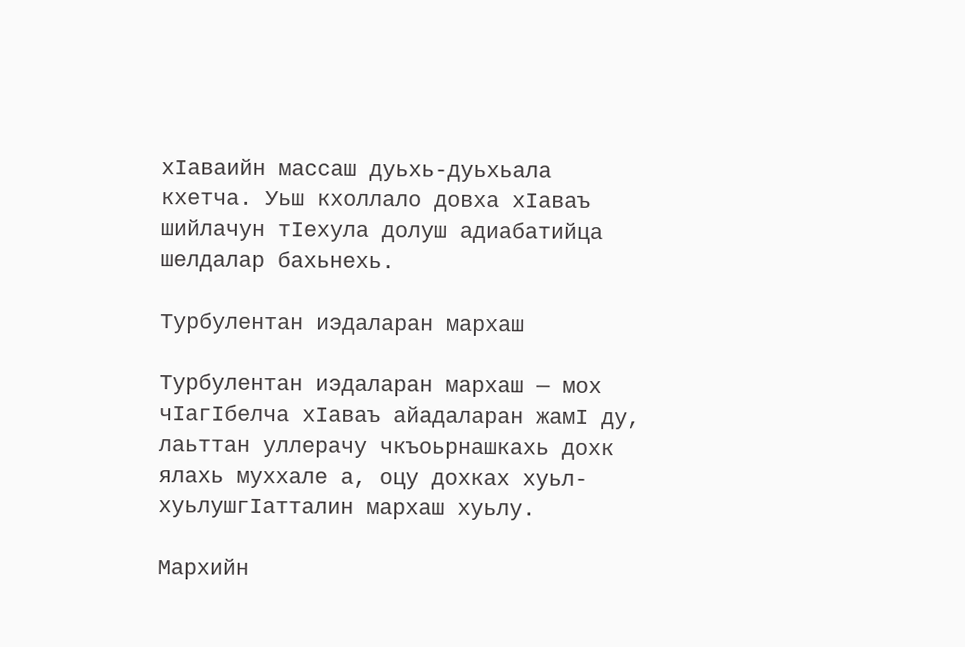хӀаваийн массаш дуьхь-дуьхьала кхетча. Уьш кхоллало довха хӀаваъ шийлачун тӀехула долуш адиабатийца шелдалар бахьнехь.

Турбулентан иэдаларан мархаш

Турбулентан иэдаларан мархаш — мох чӀагӀбелча хӀаваъ айадаларан жамӀ ду, лаьттан уллерачу чкъоьрнашкахь дохк ялахь муххале а, оцу дохках хуьл-хуьлушгӀатталин мархаш хуьлу.

Мархийн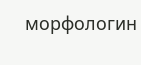морфологин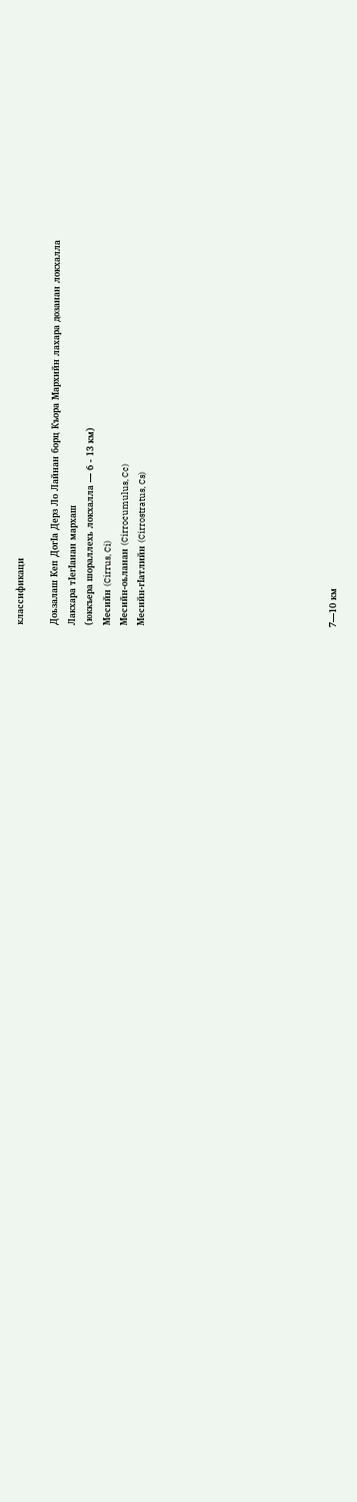классификаци

Доьзалаш Кеп ДогӀа Дерз Ло Лайнан борц Къора Мархийн лахара дозанан локхалла
Лакхара тӀегӀанан мархаш
(юккъера шораллехь локхалла — 6 - 13 км)
Месийн (Cirrus, Ci)
Месийн-оьланан (Cirrocumulus, Cc)
Месийн-гӀатлийн (Cirrostratus, Cs)










7—10 км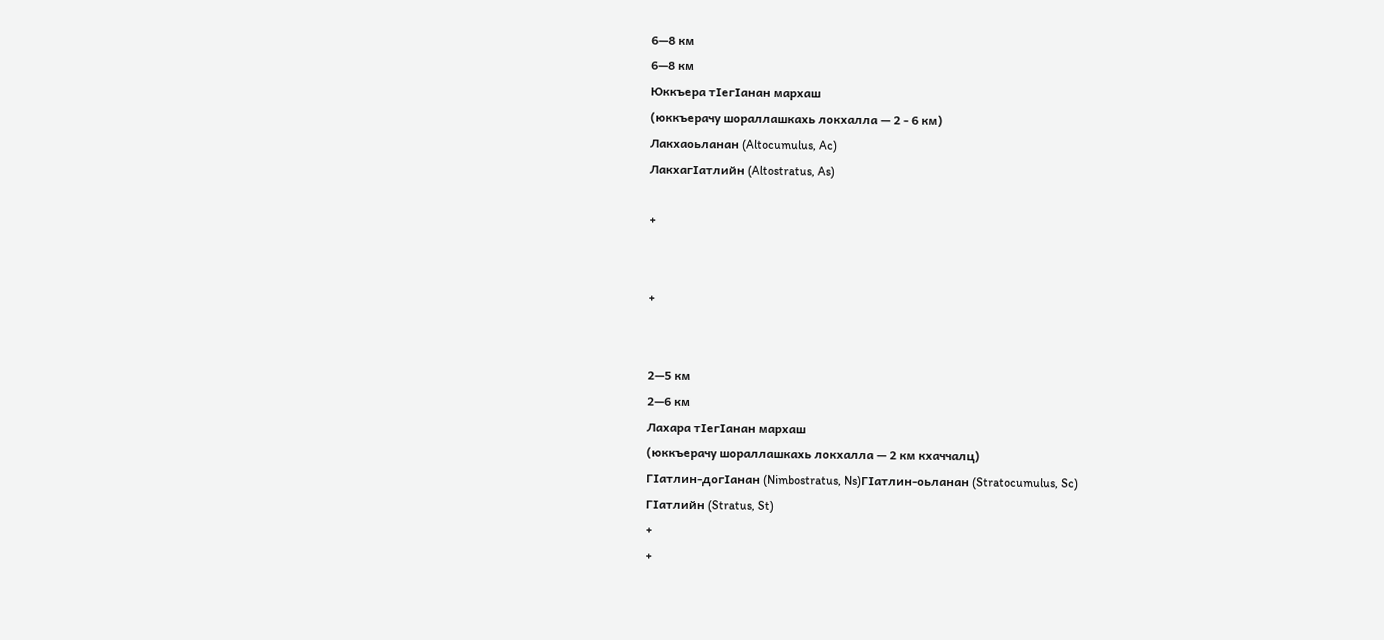6—8 км
6—8 км
Юккъера тӀегӀанан мархаш
(юккъерачу шораллашкахь локхалла — 2 - 6 км)
Лакхаоьланан (Altocumulus, Ac)
ЛакхагӀатлийн (Altostratus, As)

+


+


2—5 км
2—6 км
Лахара тӀегӀанан мархаш
(юккъерачу шораллашкахь локхалла — 2 км кхаччалц)
ГӀатлин-догӀанан (Nimbostratus, Ns)ГӀатлин-оьланан (Stratocumulus, Sc)
ГӀатлийн (Stratus, St)
+
+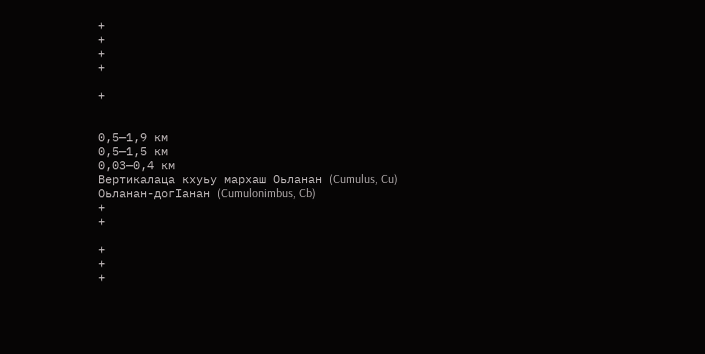+
+
+
+

+


0,5—1,9 км
0,5—1,5 км
0,03—0,4 км
Вертикалаца кхуьу мархаш Оьланан (Cumulus, Cu)
Оьланан-догӀанан (Cumulonimbus, Cb)
+
+

+
+
+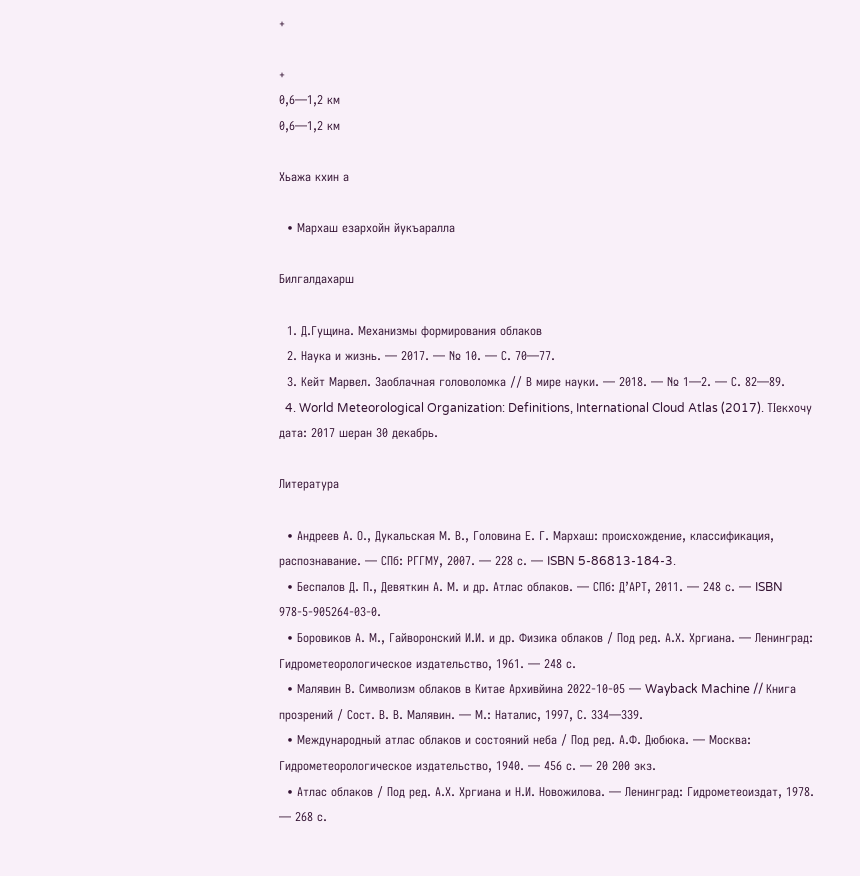+

+
0,6—1,2 км
0,6—1,2 км

Хьажа кхин а

  • Мархаш езархойн йукъаралла

Билгалдахарш

  1. Д.Гущина. Механизмы формирования облаков
  2. Наука и жизнь. — 2017. — № 10. — С. 70—77.
  3. Кейт Марвел. Заоблачная головоломка // В мире науки. — 2018. — № 1—2. — С. 82—89.
  4. World Meteorological Organization: Definitions, International Cloud Atlas (2017). ТӀекхочу дата: 2017 шеран 30 декабрь.

Литература

  • Андреев А. О., Дукальская М. В., Головина Е. Г. Мархаш: происхождение, классификация, распознавание. — СПб: РГГМУ, 2007. — 228 с. — ISBN 5-86813-184-3.
  • Беспалов Д. П., Девяткин А. М. и др. Атлас облаков. — СПб: Д’АРТ, 2011. — 248 с. — ISBN 978-5-905264-03-0.
  • Боровиков А. М., Гайворонский И.И. и др. Физика облаков / Под ред. А.Х. Хргиана. — Ленинград: Гидрометеорологическое издательство, 1961. — 248 с.
  • Малявин В. Символизм облаков в Китае Архивйина 2022-10-05 — Wayback Machine // Книга прозрений / Сост. В. В. Малявин. — М.: Наталис, 1997, С. 334—339.
  • Международный атлас облаков и состояний неба / Под ред. А.Ф. Дюбюка. — Москва: Гидрометеорологическое издательство, 1940. — 456 с. — 20 200 экз.
  • Атлас облаков / Под ред. А.Х. Хргиана и Н.И. Новожилова. — Ленинград: Гидрометеоиздат, 1978. — 268 с.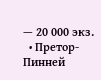— 20 000 экз.
  • Претор-Пинней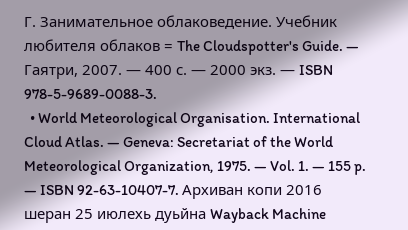Г. Занимательное облаковедение. Учебник любителя облаков = The Cloudspotter's Guide. — Гаятри, 2007. — 400 с. — 2000 экз. — ISBN 978-5-9689-0088-3.
  • World Meteorological Organisation. International Cloud Atlas. — Geneva: Secretariat of the World Meteorological Organization, 1975. — Vol. 1. — 155 p. — ISBN 92-63-10407-7. Архиван копи 2016 шеран 25 июлехь дуьйна Wayback Machine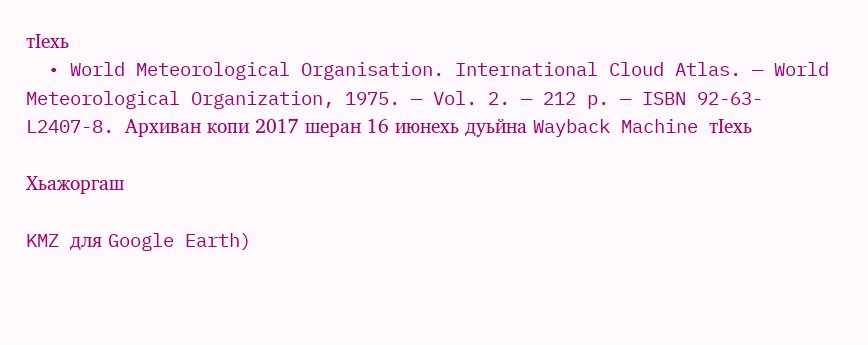тӀехь
  • World Meteorological Organisation. International Cloud Atlas. — World Meteorological Organization, 1975. — Vol. 2. — 212 p. — ISBN 92-63-L2407-8. Архиван копи 2017 шеран 16 июнехь дуьйна Wayback Machine тӀехь

Хьажоргаш

KMZ для Google Earth)